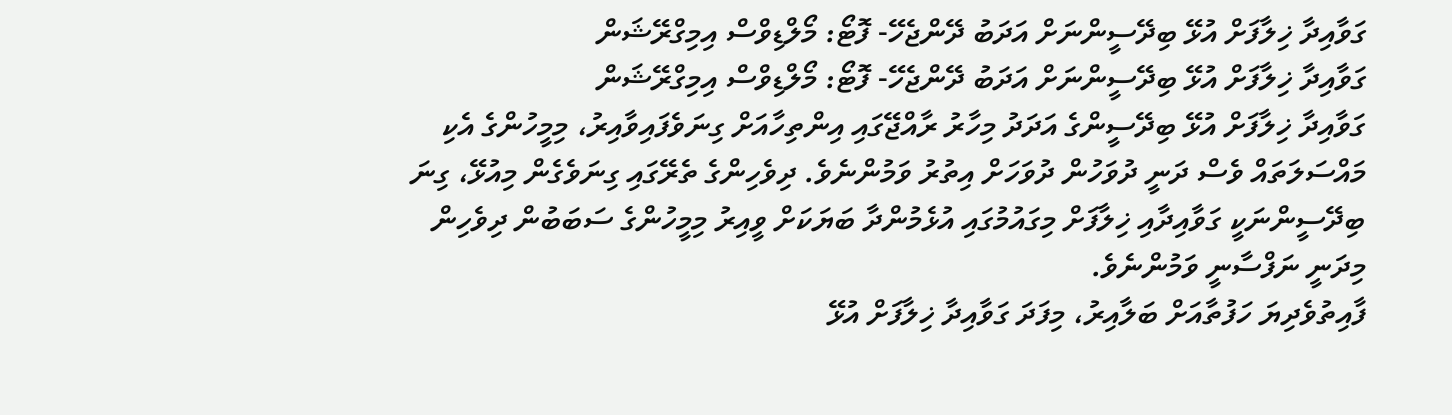ގަވާއިދާ ޚިލާފަށް އުޅޭ ބިދޭސީންނަށް އަދަބު ދޭންޖެހޭ- ފޮޓޯ: މޯލްޑިވްސް އިމިގްރޭޝަން
ގަވާއިދާ ޚިލާފަށް އުޅޭ ބިދޭސީންނަށް އަދަބު ދޭންޖެހޭ- ފޮޓޯ: މޯލްޑިވްސް އިމިގްރޭޝަން
ގަވާއިދާ ޚިލާފަށް އުޅޭ ބިދޭސީންގެ އަދަދު މިހާރު ރާއްޖޭގައި އިންތިހާއަށް ގިނަވެފައިވާއިރު، މިމީހުންގެ އެކި މައްސަލަތައް ވެސް ދަނީ ދުވަހުން ދުވަހަށް އިތުރު ވަމުންނެވެ. ދިވެހިންގެ ތެރޭގައި ގިނަވެގެން މިއުޅޭ، ގިނަ ބިދޭސީންނަކީ ގަވާއިދާއި ޚިލާފަށް މިގައުމުގައި އުޅެމުންދާ ބަޔަކަށް ވީއިރު މިމީހުންގެ ސަބަބުން ދިވެހިން މިދަނީ ނަފްސާނީ ވަމުންނެވެ.
ފާއިތުވެދިޔަ ހަފުތާއަށް ބަލާއިރު، މިފަދަ ގަވާއިދާ ޚިލާފަށް އުޅޭ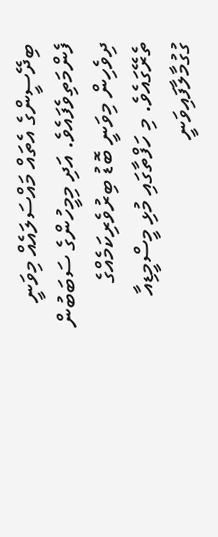ބިދޭސީންގެ އެތައް މައްސަލައެއް މިވަނީ ފެންމަތިވެފައެވެ. އަދި މިމީހުންގެ ސަބަބުން ދިވެހިން މިވަނީ ބޮޑު ބިރުވެރިކަމެއްގެ ތެރޭގައެވެ. މި ހަފްތާގައި މުޅި މީސްމީޑިއާ ގުގުމާލާފައިވަނީ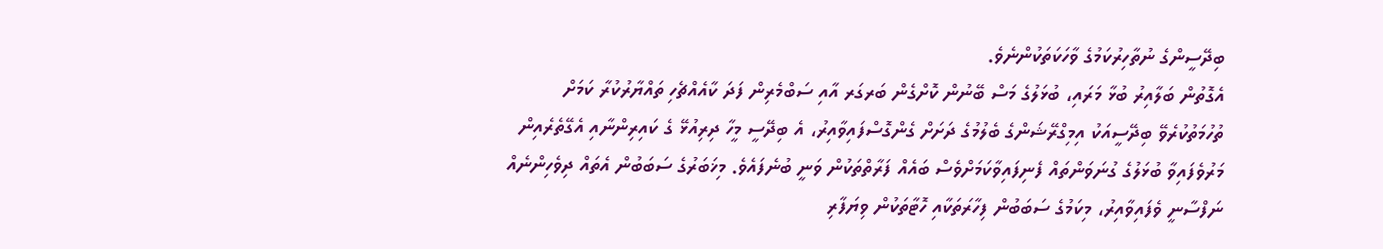ބިދޭސީންގެ ނުތާހިރުކަމުގެ ވާހަކަތަކުންނެވެ.
އެގޮތުން ބަލާއިރު ބުޅާ މަރައި، ބުޅަލުގެ މަސް ބޭނުން ކޮށްގެން ބަރގަރ އާއި ސަބްމެރިން ފަދަ ކާއެއްޗެހި ތައްޔާރުކުރާ ކަމަށް ތުހުމަތުކުރެވޭ ބިދޭސީއަކު އިމިގްރޭޝަންގެ ބެލުމުގެ ދަށަށް ގެންގޮސްފައިވާއިރު، އެ ބިދޭސީ މީހާ ދިރިއުޅޭ ގެ ކައިރިންނާއި އެގޭތެރެއިން މަރުވެފައިވާ ބުޅަލުގެ ގުނަވަންތައް ފެނިފައިވާކަމަށްވެސް ބައެއް ފަރާތްތަކުން ވަނީ ބުނެފައެވެ. މިޚަބަރުގެ ސަބަބުން އެތައް ދިވެހިންނެއް ނަފްސާނީ ވެފައިވާއިރު، މިކަމުގެ ސަބަބުން ފިހާރަތަކާއި ހޮޓާތަކުން ވިޔަފާރި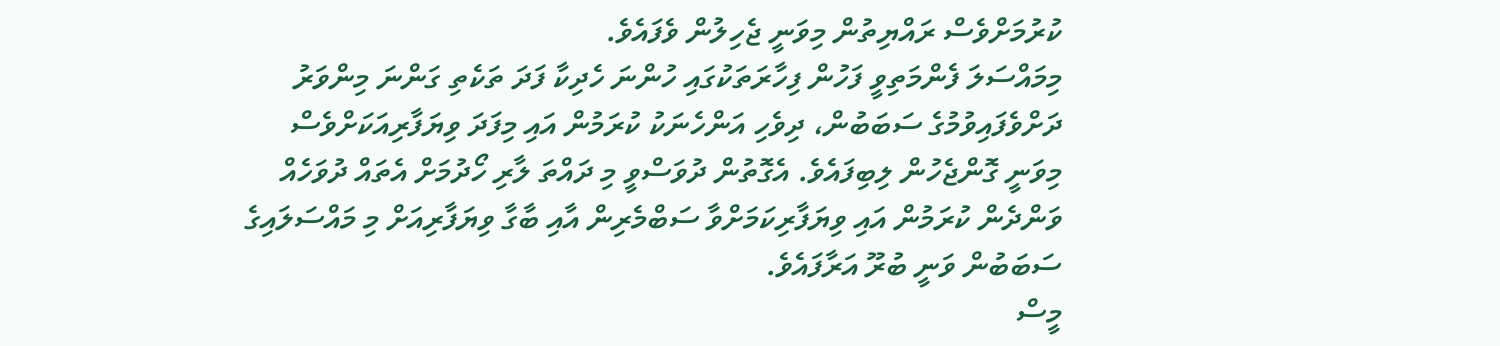ކުރުމަށްވެސް ރައްޔިތުން މިވަނީ ޖެހިލުން ވެފައެވެ.
މިމައްސަލަ ފެންމަތިވީ ފަހުން ފިހާރަތަކުގައި ހުންނަ ހެދިކާ ފަދަ ތަކެތި ގަންނަ މިންވަރު ދަށްވެފައިވުމުގެ ސަބަބުން، ދިވެހި އަންހެނަކު ކުރަމުން އައި މިފަދަ ވިޔަފާރިއަކަށްވެސް މިވަނީ ގޮންޖެހުން ލިބިފައެވެ. އެގޮތުން ދުވަސްވީ މި ދައްތަ ލާރި ހޯދުމަށް އެތައް ދުވަހެއް ވަންދެން ކުރަމުން އައި ވިޔަފާރިކަމަށްވާ ސަބްމެރިން އާއި ބާގާ ވިޔަފާރިއަށް މި މައްސަލައިގެ ސަބަބުން ވަނީ ބުރޫ އަރާފައެވެ.
މީސް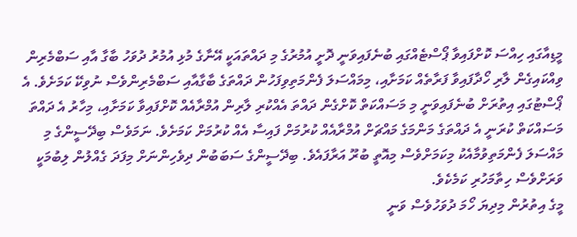މީޑިއާގައި ހިއްސަ ކޮށްފައިވާ ޕޯސްޓެއްގައި ބުނެފައިވަނީ ދޮށީ އުމުރުގެ މި ދައްތައަކީ އޭނާގެ މުޅި އުމުރު ދުވަހު ބާގާ އާއި ސަބްމެރިން ވިއްކައިގެން ލާރި ހޯދާފައިވާ ފަރާތެއް ކަމަށާއި، މިމައްސަލަ ފެންމަތިވިފަހުން ދައްތަގެ ބާގާއާއި ސަބްމެރިންވެސް ނުވިކޭ ކަމަށެވެ. އެ ޕޯސްޓުގައި އިތުރަށް ބުނެފައިވަނީ މި މަސައްކަތް ކޮށްގެން ދައްތަ އެއްކުރި ލާރިން އުމްރާއެއް ކޮށްފައިވާ ކަމަށާއި، މިހާރު އެ ދައްތަ މަސައްކަތް ކުރަނީ އެ ދައްތަގެ މަންމަގެ މައްޗަށް އުމްރާއެއް ކުރުމަށް ފައިސާ އެއް ކުރުމަށް ކަމަށެވެ. ނަމަވެސް ބިދޭސީންގެ މި މައްސަލަ ފެންމަތިވުމާއެކު މިކަމަށްވެސް މިއޮތީ ބުރޫ އަރާފައެވެ. ބިދޭސީންގެ ސަބަބުން ދިވެހިންނަށް މިފަދަ ގެއްލުން ލިބުމަކީ ވަރަށްވެސް ހިތާމަހުރި ކަމެކެވެ.
މީގެ އިތުރުން މިދިޔަ ހޯމަ ދުވަހުވެސް ވަނީ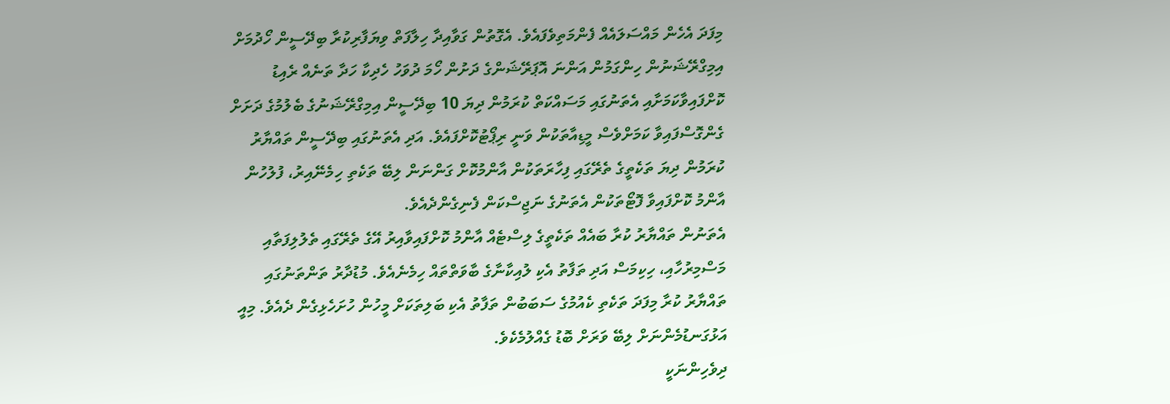މިފަދަ އެހެން މައްސަލައެއް ފެންމަތިވެފައެވެ. އެގޮތުން ގަވާއިދާ ހިލާފަތް ވިޔަފާރިކުރާ ބިދޭސީން ހޯދުމަށް އިމިގްރޭޝަނުން ހިންގަމުން އަންނަ އޮޕަރޭޝަންގެ ދަށުން ހޯމަ ދުވަހު ހެދިކާ ހަދާ ތަނެއް ރެއިޑު ކޮށްފައިވާކަމަށާއި އެތަނުގައި މަސައްކަތް ކުރަމުން ދިޔަ 10 ބިދޭސީން އިމިގްރޭޝަނުގެ ބެލުމުގެ ދަށަށް ގެންގޮސްފައިވާ ކަމަށްވެސް މީޑިއާތަކުން ވަނީ ރިޕޯޓުކޮށްފައެވެ. އަދި އެތަނުގައި ބިދޭސީން ތައްޔާރު ކުރަމުން ދިޔަ ތަކެތީގެ ތެރޭގައި ފިހާރަތަކުން އާންމުކޮށް ގަންނަން ލިބޭ ތަކެތި ހިމެނޭއިރު، ފުލުހުން އާންމު ކޮށްފައިވާ ފޮޓޯތަކުން އެތަނުގެ ނަޖިސްކަން ފެނިގެންދެއެވެ.
އެތަނުން ތައްޔާރު ކުރާ ބައެއް ތަކެތީގެ ލިސްޓެއް އާންމު ކޮށްފައިވާއިރު އޭގެ ތެރޭގައި ތެލުލިފަތާއި މަސްމިރުހާއި، ހިކިމަސް އަދި ތަފާތު އެކި ލުއިކާނާގެ ބާވަތްތައް ހިމެނެއެވެ. މުޑުދާރު ތަންތަނުގައި ތައްޔާރު ކުރާ މިފަދަ ތަކެތި ކެއުމުގެ ސަބަބުން ތަފާތު އެކި ބަލިތަކަށް މީހުން ހުށަހެޅިގެން ދެއެވެ. މިއީ އަޅުގަނޑުމެންނަށް ލިބޭ ވަރަށް ބޮޑު ގެއްލުމެކެވެ.
ދިވެހިންނަކީ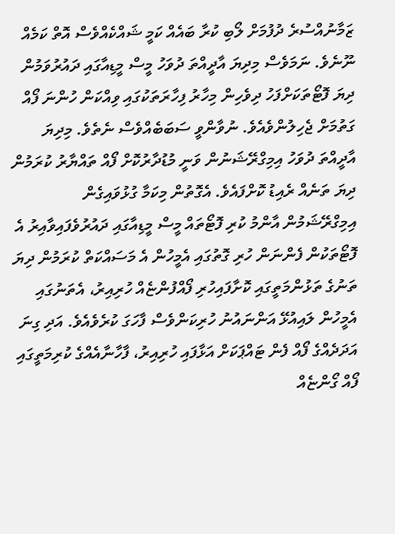ޒަމާނުއްސުރެ ދުފުމަށް ލޯބި ކުރާ ބައެއް ކަމީ ޝައްކެއްވެސް އޮތް ކަމެއް ނޫނެވެ. ނަމަވެސް މިދިޔަ އާދީއްތަ ދުވަހު މީސް މީޑިއާގައި ދައުރުވަމުން ދިޔަ ފޮޓޯތަކަށްފަހު ދިވެހިން މިހާރު ފިހާރަތަކުގައި ވިއްކަން ހުންނަ ފޯއް ގަތުމަށް ޖެހިލުންވެއެވެ. ނުވާންވީ ސަބަބެއްވެސް ނެތެވެ. މިދިޔަ އާދީއްތަ ދުވަހު އިމިގްރޭޝަނުން ވަނީ މުޑުދާރުކޮށް ފޯއް ތައްޔާރު ކުރަމުން ދިޔަ ތަނެއް ރެއިޑު ކޮށްފައެވެ. އެގޮތުން މިކަމާ ގުޅުވައިގެން އިމިގްރޭޝަމުން އާންމު ކުރި ފޮޓޯތައް މީސް މީޑިއާގައި ދައުރުވެފައިވާއިރު އެ ފޮޓޯތަކުން ފެންނަން ހުރި ގޮތުގައި އެމީހުން އެ މަސައްކަތް ކުރަމުން ދިޔަ ތަނުގެ ތަޅުންމަތީގައި ކޮށާފައިހުރި ފޯއްފުންޏެއް ހުރިއިރު، އެތަނުގައި އެމީހުން ލައިއުޅޭ އަންނައުނު ހުރިކަންވެސް ފާހަގަ ކުރެވެއެވެ. އަދި ގިނަ އަދަދެއްގެ ފޯއް ފެން ޓައްޕަކަށް އަޅާފައި ހުރިއިރު، ފާހާނާއެއްގެ ކުރިމަތީގައި ފޯއް ގޯންޏެއް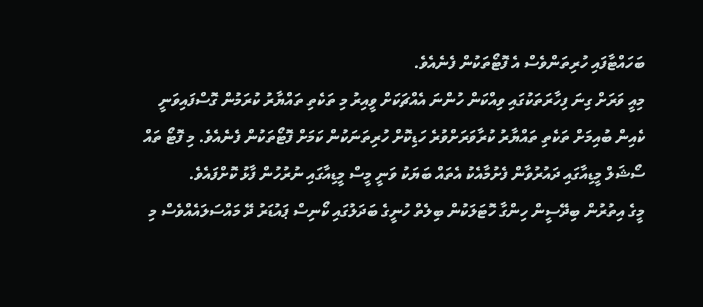ބަހައްޓާފައި ހުރިތަންވެސް އެ ފޮޓޯތަކުން ފެނެއެވެ.
މިއީ ވަރަށް ގިނަ ފިހާރަތަކުގައި ވިއްކަން ހުންނަ އެއްޗަކަށް ވީއިރު މި ތަކެތި ތައްޔާރު ކުރަމުން ގޮސްފައިވަނީ ކެއިން ބުއިމަށް ތަކެތި ތައްޔާރު ކުރާވަރަށްވުރެ ހަޑިކޮށް ހުރިތަނަކުން ކަމަށް ފޮޓޯތަކުން ފެނެއެވެ. މި ފޮޓޯ ތައް ސޯޝަލް މީޑިއާގައި ދައުރުވާން ފެށުމާއެކު އެތައް ބަޔަކު ވަނީ މީސް މީޑިއާގައި ނުރުހުން ފާޅު ކޮށްފައެވެ.
މީގެ އިތުރުން ބިދޭސީން ހިންގާ ހޮޓަލަކުން ބިލެތް ހުނީގެ ބަދަލުގައި ކޯނިސް ޕައުޑަރު ދޭ މައްސަލައެއްވެސް މި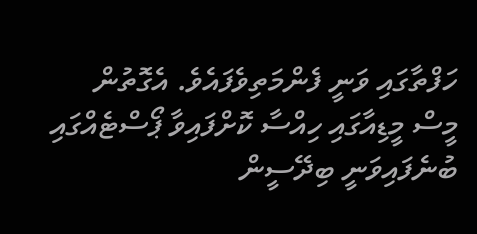ހަފްތާގައި ވަނީ ފެންމަތިވެފައެވެ. އެގޮތުން މީސް މީޑިއާގައި ހިއްސާ ކޮށްފައިވާ ޕޯސްޓެއްގައި ބުނެފައިވަނީ ބިދޭސީން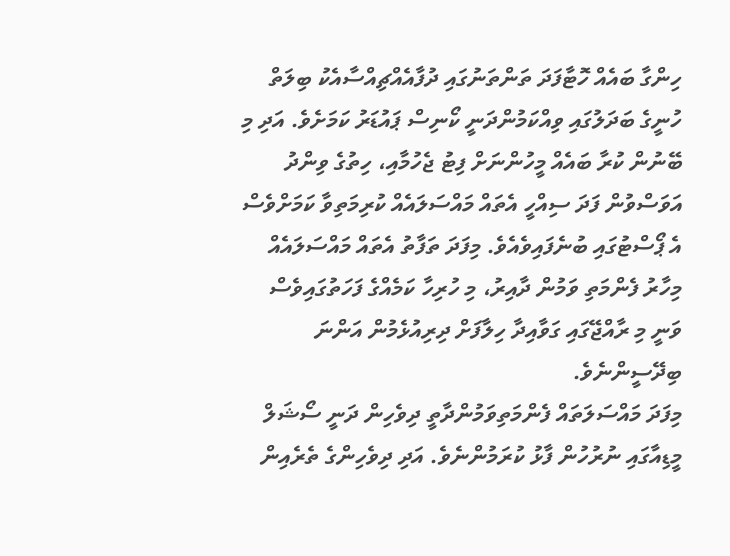ހިންގާ ބައެއް ހޮޓާފަދަ ތަންތަނުގައި ދުފާއެއްޗިއްސާއެކު ބިލަތް ހުނީގެ ބަދަލުގައި ވިއްކަމުންދަނީ ކޯނިސް ޕައުޑަރު ކަމަށެވެ. އަދި މި ބޭނުން ކުރާ ބައެއް މީހުންނަށް ފިޓު ޖެހުމާއި، ހިތުގެ ވިންދު އަވަސްވުން ފަދަ ސިއްހީ އެތައް މައްސަލައެއް ކުރިމަތިވާ ކަމަށްވެސް އެ ޕޯސްޓުގައި ބުނެފައިވެއެވެ. މިފަދަ ތަފާތު އެތައް މައްސަލައެއް މިހާރު ފެންމަތި ވަމުން ދާއިރު، މި ހުރިހާ ކަމެއްގެ ފަހަތުގައިވެސް ވަނީ މި ރާއްޖޭގައި ގަވާއިދާ ހިލާފަށް ދިރިއުޅެމުން އަންނަ ބިދޭސީންނެވެ.
މިފަދަ މައްސަލަތައް ފެންމަތިވަމުންދާތީ ދިވެހިން ދަނީ ސޯޝަލް މީޑިއާގައި ނުރުހުން ފާޅު ކުރަމުންނެވެ. އަދި ދިވެހިންގެ ތެރެއިން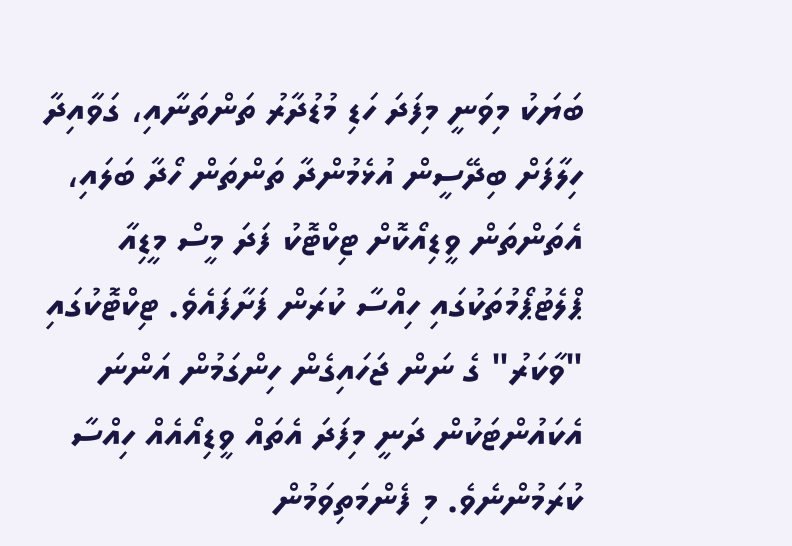ބަޔަކު މިވަނީ މިފަދަ ހަޑި މުޑުދާރު ތަންތަނާއި، ގަވާއިދާ ހިލާފަށް ބިދޭސީން އުޅެމުންދާ ތަންތަން ހޯދާ ބަލައި، އެތަންތަން ވީޑިއޯކޮށް ޓިކްޓޮކު ފަދަ މީސް މީޑިއާ ޕްލެޓުޕޯމުތަކުގައި ހިއްސާ ކުރަން ފަށާފައެވެ. ޓިކްޓޮކުގައި "ވާކަރު" ގެ ނަން ޖަހައިގެން ހިންގަމުން އަންނަ އެކައުންޓަކުން ދަނީ މިފަދަ އެތައް ވީޑިއޯއެއް ހިއްސާ ކުރަމުންނެވެ. މި ފެންމަތިވަމުން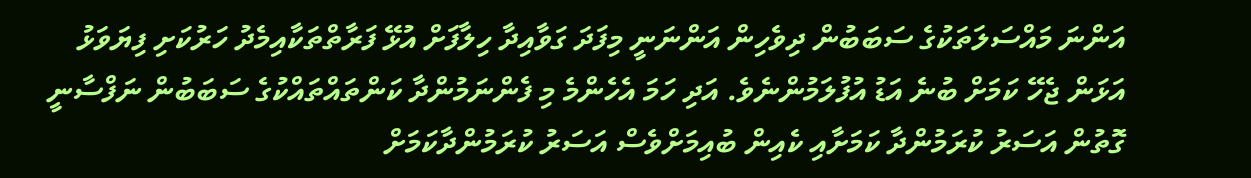އަންނަ މައްސަލަތަކުގެ ސަބަބުން ދިވެހިން އަންނަނީ މިފަދަ ގަވާއިދާ ހިލާފަށް އުޅޭ ފަރާތްތަކާއިމެދު ހަރުކަށި ފިޔަވަޅު އަޅަން ޖެހޭ ކަމަށް ބުނެ އަޑު އުފުލަމުންނެވެ. އަދި ހަމަ އެހެންމެ މި ފެންނަމުންދާ ކަންތައްތައްކުގެ ސަބަބުން ނަފްސާނީ ގޮތުން އަސަރު ކުރަމުންދާ ކަމަށާއި ކެއިން ބުއިމަށްވެސް އަސަރު ކުރަމުންދާކަމަށް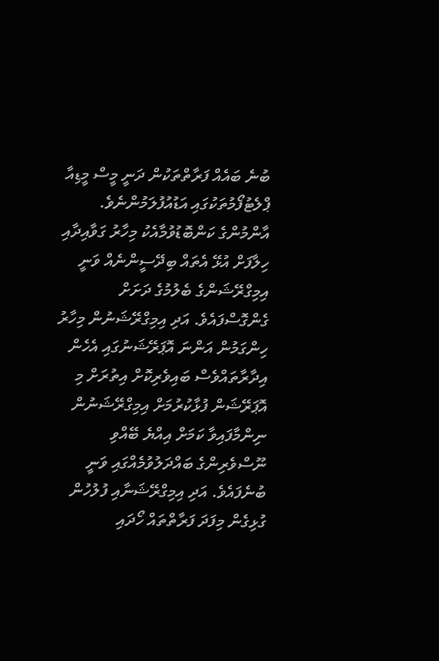ބުނެ ބައެއް ފަރާތްތަކުން ދަނީ މީސް މީޑިއާ ޕްލެޓުފޯމުތަކުގައި އަޑުއުފުލަމުންނެވެ.
އާންމުންގެ ކަންބޮޑުވުމާއެކު މިހާރު ގަވާއިދާއި ހިލާފަށް އުޅޭ އެތައް ބިދޭސީންނެއް ވަނީ އިމިގްރޭޝަންގެ ބެލުމުގެ ދަށަށް ގެންގޮސްފައެވެ. އަދި އިމިގްރޭޝަނުން މިހާރު ހިންގަމުން އަންނަ އޮޕަރޭޝަނުގައި އެހެން އިދާރާތައްވެސް ބައިވެރިކޮށް އިތުރަށް މި އޮޕަރޭޝަން ފުޅާކުރުމަށް އިމިގްރޭޝަނުން ނިންމާފައިވާ ކަމަށް އިއްޔެ ބޭއްވި ނޫސްވެރިންގެ ބައްދަލުވުމެއްގައި ވަނީ ބުނެފައެވެ. އަދި އިމިގްރޭޝަނާއި ފުލުހުން ގުޅިގެން މިފަދަ ފަރާތްތައް ހޯދައި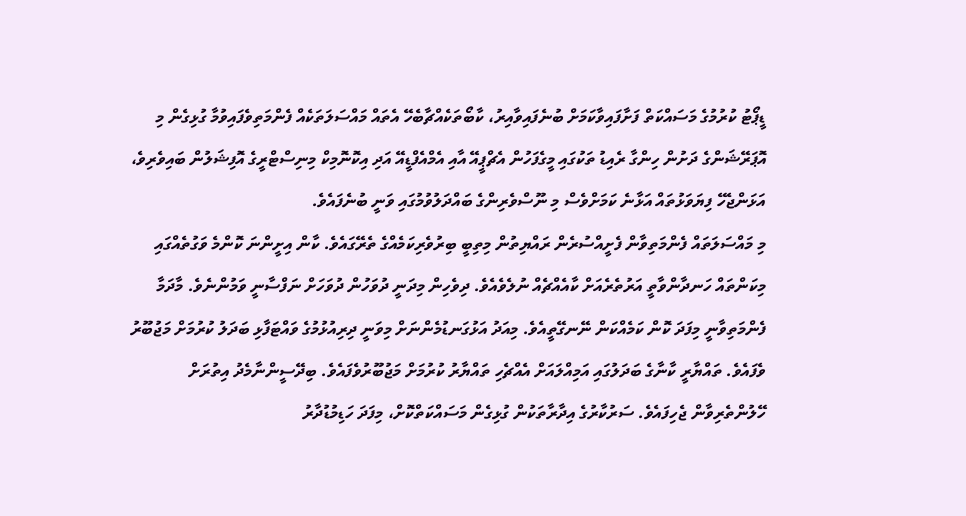ޑީޕޯޓު ކުރުމުގެ މަސައްކަތް ފަށާފައިވާކަމަށް ބުނެފައިވާއިރު، ކާބޯތަކެއްޗާބެހޭ އެތައް މައްސަލަތަކެއް ފެންމަތިވެފައިވުމާ ގުޅިގެން މި އޮޕަރޭޝަންގެ ދަށުން ހިންގާ ރެއިޑު ތަކުގައި މީގެފަހުން އެޗްޕީއޭ އާއި އެމްއެފްޑީއޭ އަދި އިކޮނޮމިކް މިނިސްޓްރީގެ އޮފިޝަލުން ބައިވެރިވެ، އަޅަންޖެހޭ ފިޔަވަޅުތައް އަޅާނެ ކަމަށްވެސް މި ނޫސްވެރިންގެ ބައްދަލުވުމުގައި ވަނީ ބުނެފައެވެ.
މި މައްސަލަތައް ފެންމަތިވާން ފެށީއްސުރެން ރައްޔިތުން މިތިބީ ބިރުވެރިކަމެއްގެ ތެރޭގައެވެ. ކާން އިށީންނަ ކޮންމެ ވަގުތެއްގައި މިކަންތައް ހަނދާންވާތީ އަރުތެރެއަށް ކާއެއްޗެއް ނުލެވެއެވެ. ދިވެހިން މިދަނީ ދުވަހުން ދުވަހަށް ނަފްސާނީ ވަމުންނެވެ. މާދަމާ ފެންމަތިވާނީ މިފަދަ ކޮން ކަމެއްކަން ނޭނގޭތީއެވެ. މިއަދު އަޅުގަނޑުމެންނަށް މިވަނީ ދިރިއުޅުމުގެ ވައްޓަފާޅި ބަދަލު ކުރުމަށް މަޖުބޫރު ވެފައެވެ. ތައްޔާރީ ކާނާގެ ބަދަލުގައި އަމިއްލައަށް އެއްޗެހި ތައްޔާރު ކުރުމަށް މަޖުބޫރުވެފައެވެ. ބިދޭސީންނާމެދު އިތުރަށް ހޭލުންތެރިވާން ޖެހިފައެވެ. ސަރުކާރުގެ އިދާރާތަކުން ގުޅިގެން މަސައްކަތްކޮށް، މިފަދަ ހަޑިމުޑުދާރު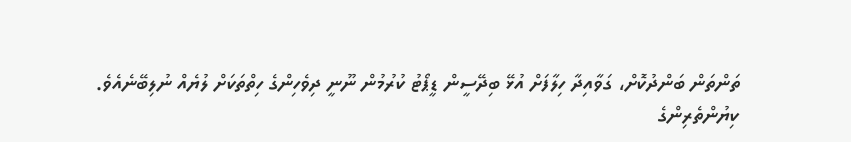ތަންތަން ބަންދުކޮށް، ގަވާއިދާ ހިލާފަށް އުޅޭ ބިދޭސީން ޑީޕޯޓު ކުރުމުން ނޫނީ ދިވެހިންގެ ހިތްތަކަށް ލުޔެއް ނުލިބޭނެއެވެ.
ކިޔުންތެރިންގެ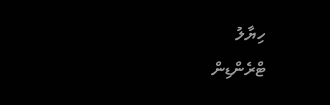ހިޔާލު
ޓްރެންޑިން